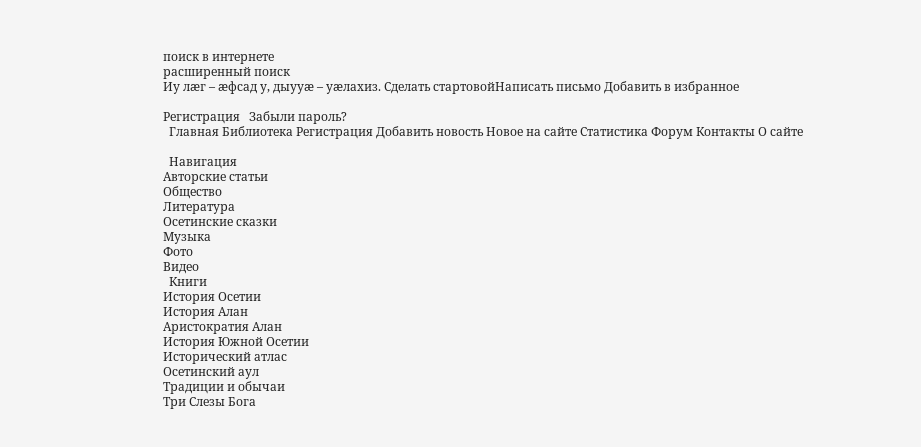поиск в интернете
расширенный поиск
Иу лæг – æфсад у, дыууæ – уæлахиз. Сделать стартовойНаписать письмо Добавить в избранное

Регистрация   Забыли пароль?
  Главная Библиотека Регистрация Добавить новость Новое на сайте Статистика Форум Контакты О сайте

  Навигация
Авторские статьи
Общество
Литература
Осетинские сказки
Музыка
Фото
Видео
  Книги
История Осетии
История Алан
Аристократия Алан
История Южной Осетии
Исторический атлас
Осетинский аул
Традиции и обычаи
Три Слезы Бога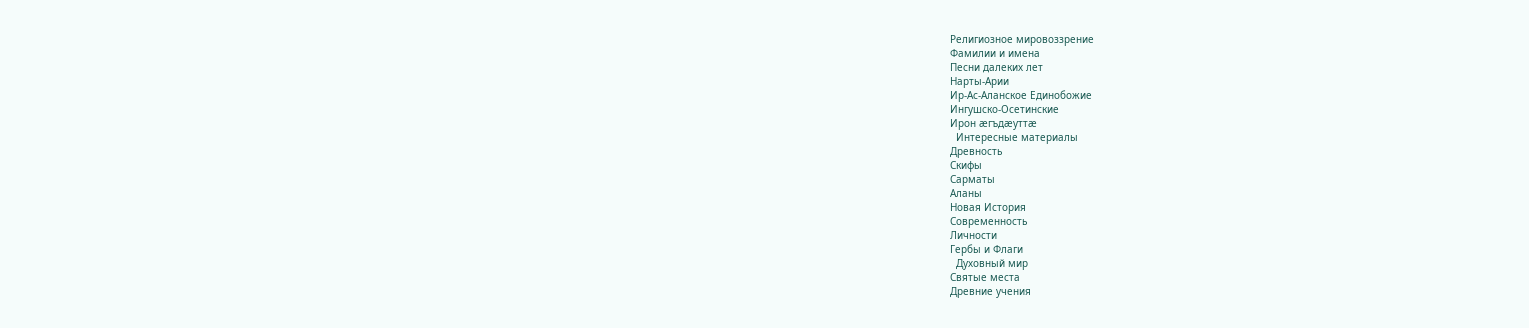Религиозное мировоззрение
Фамилии и имена
Песни далеких лет
Нарты-Арии
Ир-Ас-Аланское Единобожие
Ингушско-Осетинские
Ирон æгъдæуттæ
  Интересные материалы
Древность
Скифы
Сарматы
Аланы
Новая История
Современность
Личности
Гербы и Флаги
  Духовный мир
Святые места
Древние учения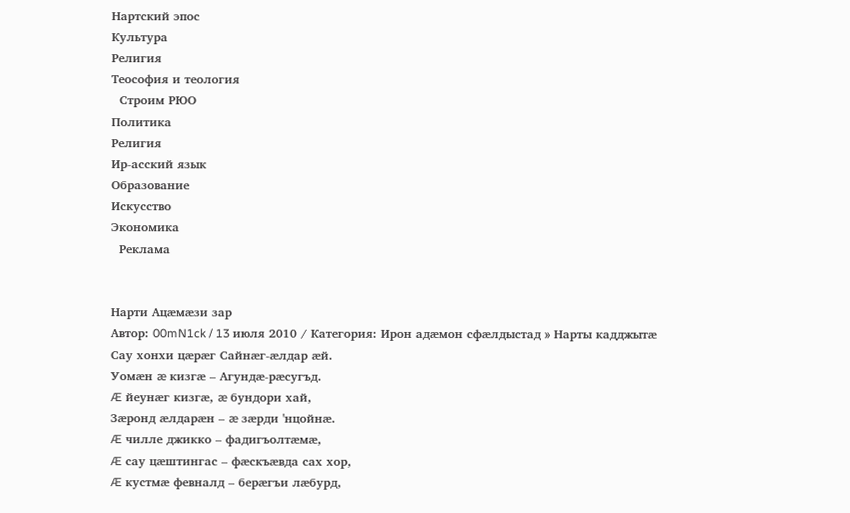Нартский эпос
Культура
Религия
Теософия и теология
  Строим РЮО
Политика
Религия
Ир-асский язык
Образование
Искусство
Экономика
  Реклама


Нарти Ацæмæзи зар
Автор: 00mN1ck / 13 июля 2010 / Категория: Ирон адæмон сфæлдыстад » Нарты кадджытæ
Сау хонхи цæрæг Сайнæг-æлдар æй.
Уомæн æ кизгæ – Агундæ-рæсугъд.
Æ йеунæг кизгæ, æ бундори хай,
Зæронд æлдарæн – æ зæрди 'нцойнæ.
Æ чилле джикко – фадигъолтæмæ,
Æ сау цæштингас – фæскъæвда сах хор,
Æ кустмæ февналд – берæгъи лæбурд,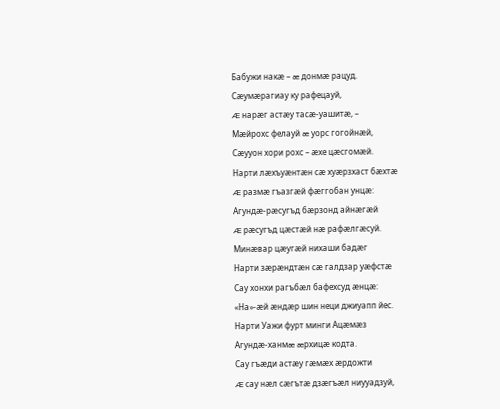Бабужи накæ – æ донмæ рацуд.
Сæумæрагиау ку рафецауй,
Æ нарæг астæу тасæ-уашитæ, –
Мæйрохс фелауй æ уорс гогойнæй,
Сæууон хори рохс – æхе цæсгомæй.
Нарти лæхъуæнтæн сæ хуæрзхаст бæхтæ
Æ размæ гъазгæй фæггобан унцæ:
Агундæ-рæсугъд бæрзонд айнæгæй
Æ рæсугъд цæстæй нæ рафæлгæсуй.
Минæвар цæугæй нихаши бадæг
Нарти зæрæндтæн сæ галдзар уæфстæ
Сау хонхи рагъбæл бафехсуд æнцæ:
«На»-æй æндæр шин неци джиуапп йес.
Нарти Уажи фурт минги Ацæмæз
Агундæ-ханмæ æрхицæ кодта.
Сау гъæди астæу гæмæх æрдожти
Æ сау нæл сæгътæ дзæгъæл ниууадзуй,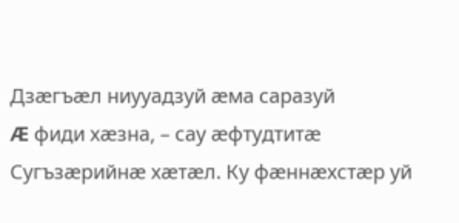Дзæгъæл ниууадзуй æма саразуй
Æ фиди хæзна, – сау æфтудтитæ
Сугъзæрийнæ хæтæл. Ку фæннæхстæр уй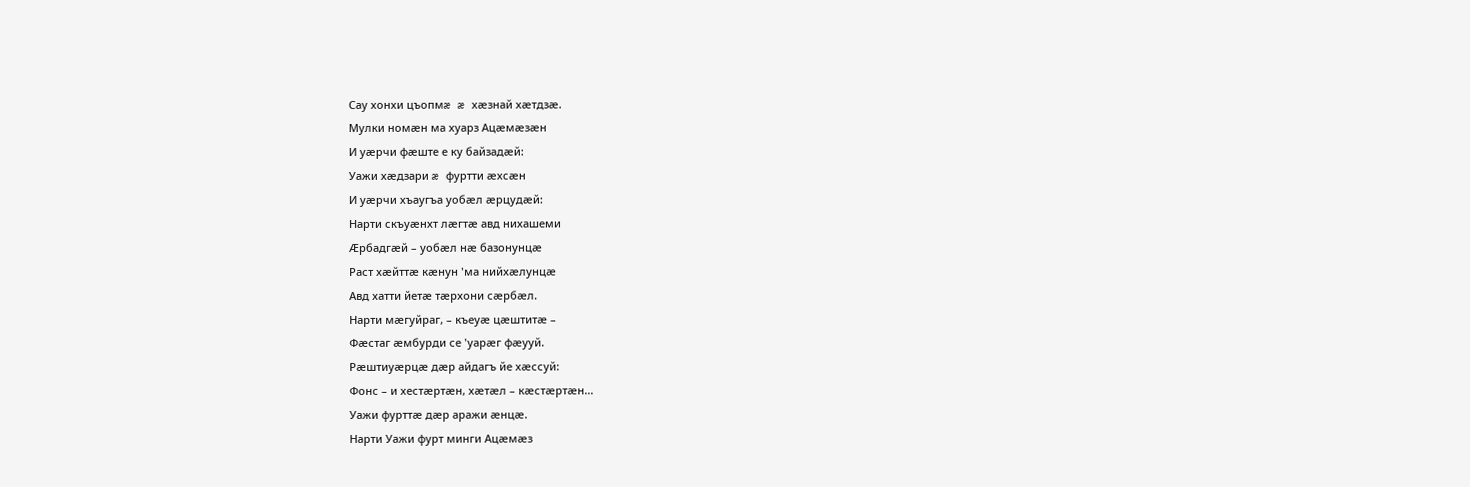Сау хонхи цъопмæ æ хæзнай хæтдзæ.
Мулки номæн ма хуарз Ацæмæзæн
И уæрчи фæште е ку байзадæй:
Уажи хæдзари æ фуртти æхсæн
И уæрчи хъаугъа уобæл æрцудæй:
Нарти скъуæнхт лæгтæ авд нихашеми
Æрбадгæй – уобæл нæ базонунцæ
Раст хæйттæ кæнун 'ма нийхæлунцæ
Авд хатти йетæ тæрхони сæрбæл.
Нарти мæгуйраг, – къеуæ цæштитæ –
Фæстаг æмбурди се 'уарæг фæууй.
Рæштиуæрцæ дæр айдагъ йе хæссуй:
Фонс – и хестæртæн, хæтæл – кæстæртæн...
Уажи фурттæ дæр аражи æнцæ.
Нарти Уажи фурт минги Ацæмæз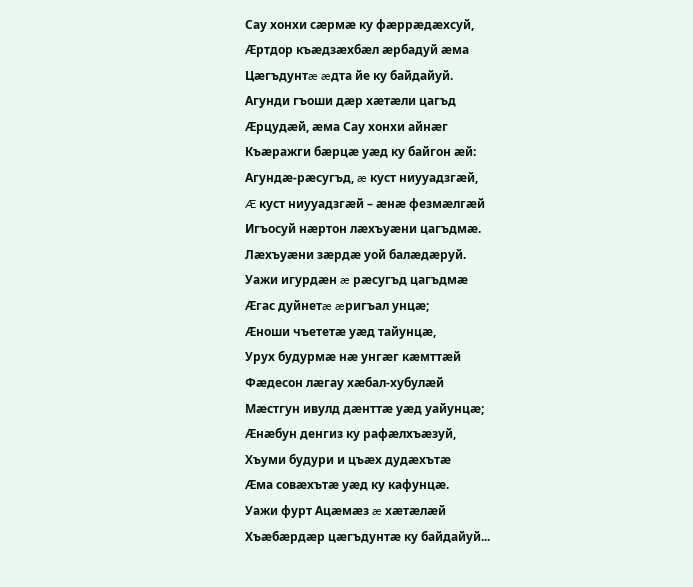Сау хонхи сæрмæ ку фæррæдæхсуй,
Æртдор къæдзæхбæл æрбадуй æма
Цæгъдунтæ æдта йе ку байдайуй.
Агунди гъоши дæр хæтæли цагъд
Æрцудæй, æма Сау хонхи айнæг
Къæражги бæрцæ уæд ку байгон æй:
Агундæ-рæсугъд, æ куст ниууадзгæй,
Æ куст ниууадзгæй – æнæ фезмæлгæй
Игъосуй нæртон лæхъуæни цагъдмæ.
Лæхъуæни зæрдæ уой балæдæруй.
Уажи игурдæн æ рæсугъд цагъдмæ
Æгас дуйнетæ æригъал унцæ;
Æноши чъететæ уæд тайунцæ,
Урух будурмæ нæ унгæг кæмттæй
Фæдесон лæгау хæбал-хубулæй
Мæстгун ивулд дæнттæ уæд уайунцæ;
Æнæбун денгиз ку рафæлхъæзуй,
Хъуми будури и цъæх дудæхътæ
Æма совæхътæ уæд ку кафунцæ.
Уажи фурт Ацæмæз æ хæтæлæй
Хъæбæрдæр цæгъдунтæ ку байдайуй...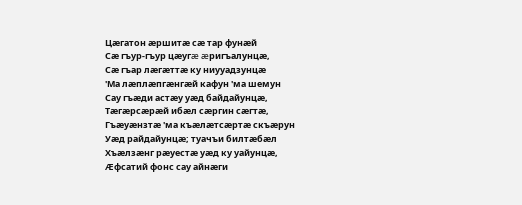Цæгатон æршитæ сæ тар фунæй
Сæ гъур-гъур цæугæ æригъалунцæ,
Сæ гъар лæгæттæ ку ниууадзунцæ
'Ма лæплæпгæнгæй кафун 'ма шемун
Сау гъæди астæу уæд байдайунцæ,
Тæгæрсæрæй ибæл сæргин сæгтæ,
Гъæуæнзтæ 'ма къæлæтсæртæ скъæрун
Уæд райдайунцæ; туачъи билтæбæл
Хъæлзæнг рæуестæ уæд ку уайунцæ,
Æфсатий фонс сау айнæги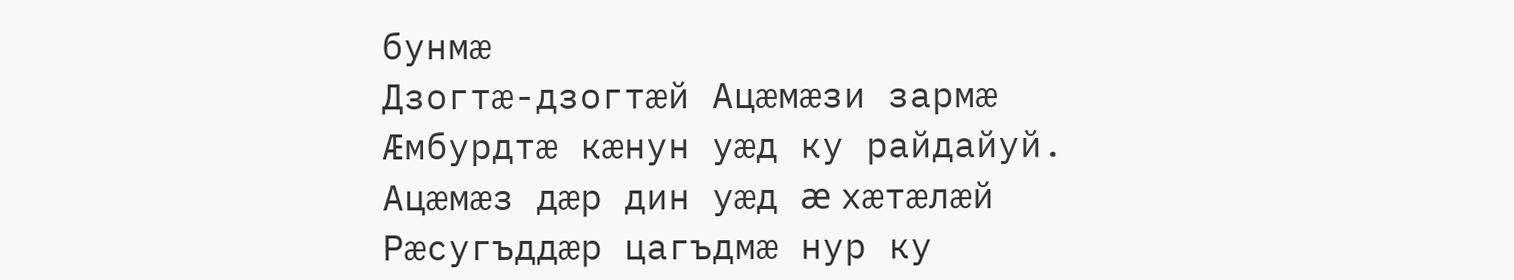бунмæ
Дзогтæ-дзогтæй Ацæмæзи зармæ
Æмбурдтæ кæнун уæд ку райдайуй.
Ацæмæз дæр дин уæд æ хæтæлæй
Рæсугъддæр цагъдмæ нур ку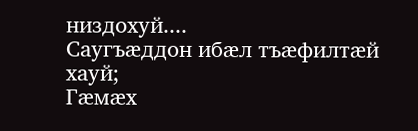низдохуй....
Саугъæддон ибæл тъæфилтæй хауй;
Гæмæх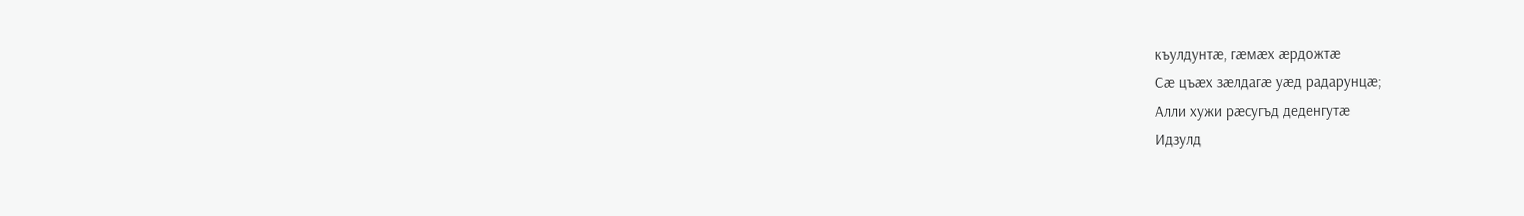къулдунтæ, гæмæх æрдожтæ
Сæ цъæх зæлдагæ уæд радарунцæ;
Алли хужи рæсугъд деденгутæ
Идзулд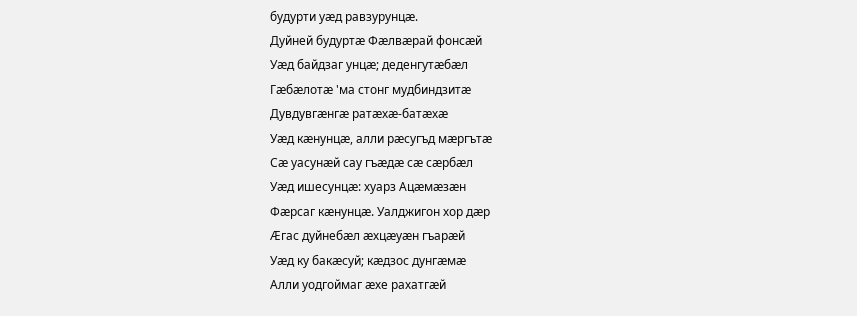будурти уæд равзурунцæ.
Дуйней будуртæ Фæлвæрай фонсæй
Уæд байдзаг унцæ; деденгутæбæл
Гæбæлотæ 'ма стонг мудбиндзитæ
Дувдувгæнгæ ратæхæ-батæхæ
Уæд кæнунцæ, алли рæсугъд мæргътæ
Сæ уасунæй сау гъæдæ сæ сæрбæл
Уæд ишесунцæ: хуарз Ацæмæзæн
Фæрсаг кæнунцæ. Уалджигон хор дæр
Æгас дуйнебæл æхцæуæн гъарæй
Уæд ку бакæсуй; кæдзос дунгæмæ
Алли уодгоймаг æхе рахатгæй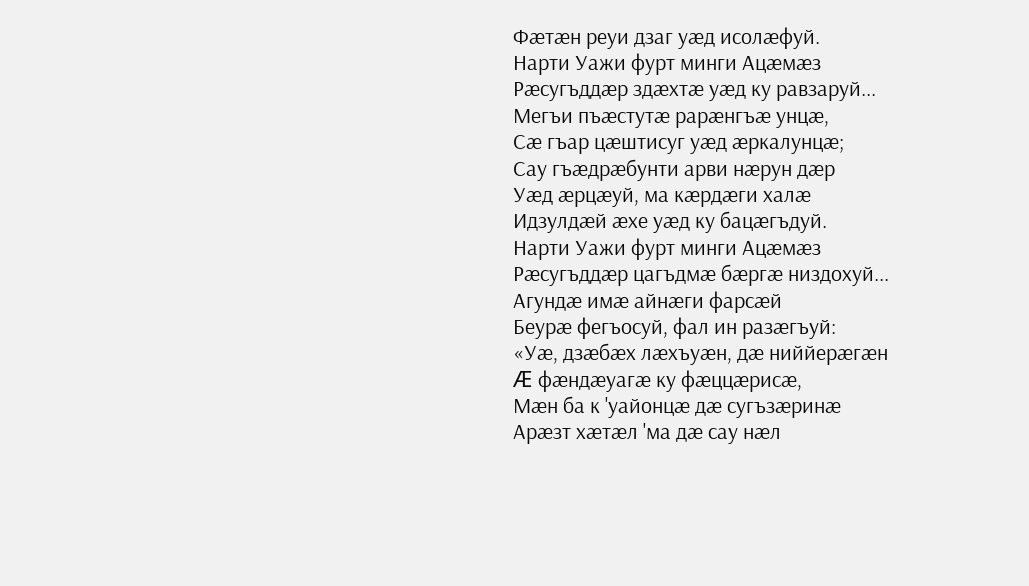Фæтæн реуи дзаг уæд исолæфуй.
Нарти Уажи фурт минги Ацæмæз
Рæсугъддæр здæхтæ уæд ку равзаруй...
Мегъи пъæстутæ рарæнгъæ унцæ,
Сæ гъар цæштисуг уæд æркалунцæ;
Сау гъæдрæбунти арви нæрун дæр
Уæд æрцæуй, ма кæрдæги халæ
Идзулдæй æхе уæд ку бацæгъдуй.
Нарти Уажи фурт минги Ацæмæз
Рæсугъддæр цагъдмæ бæргæ низдохуй...
Агундæ имæ айнæги фарсæй
Беурæ фегъосуй, фал ин разæгъуй:
«Уæ, дзæбæх лæхъуæн, дæ ниййерæгæн
Æ фæндæуагæ ку фæццæрисæ,
Мæн ба к 'уайонцæ дæ сугъзæринæ
Арæзт хæтæл 'ма дæ сау нæл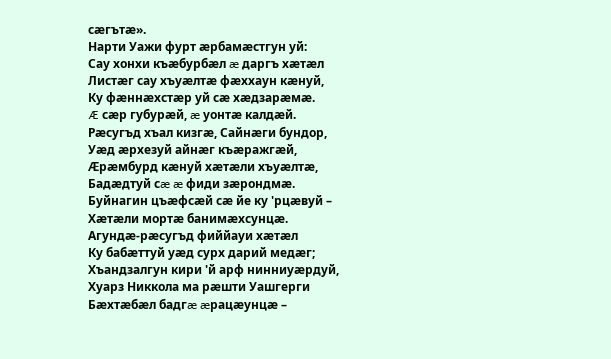сæгътæ».
Нарти Уажи фурт æрбамæстгун уй:
Сау хонхи къæбурбæл æ даргъ хæтæл
Листæг сау хъуæлтæ фæххаун кæнуй,
Ку фæннæхстæр уй сæ хæдзарæмæ.
Æ сæр губурæй, æ уонтæ калдæй.
Рæсугъд хъал кизгæ, Сайнæги бундор,
Уæд æрхезуй айнæг къæражгæй,
Æрæмбурд кæнуй хæтæли хъуæлтæ,
Бадæдтуй сæ æ фиди зæрондмæ.
Буйнагин цъæфсæй сæ йе ку 'рцæвуй –
Хæтæли мортæ банимæхсунцæ.
Агундæ-рæсугъд фиййауи хæтæл
Ку бабæттуй уæд сурх дарий медæг;
Хъандзалгун кири 'й арф нинниуæрдуй,
Хуарз Никкола ма рæшти Уашгерги
Бæхтæбæл бадгæ æрацæунцæ –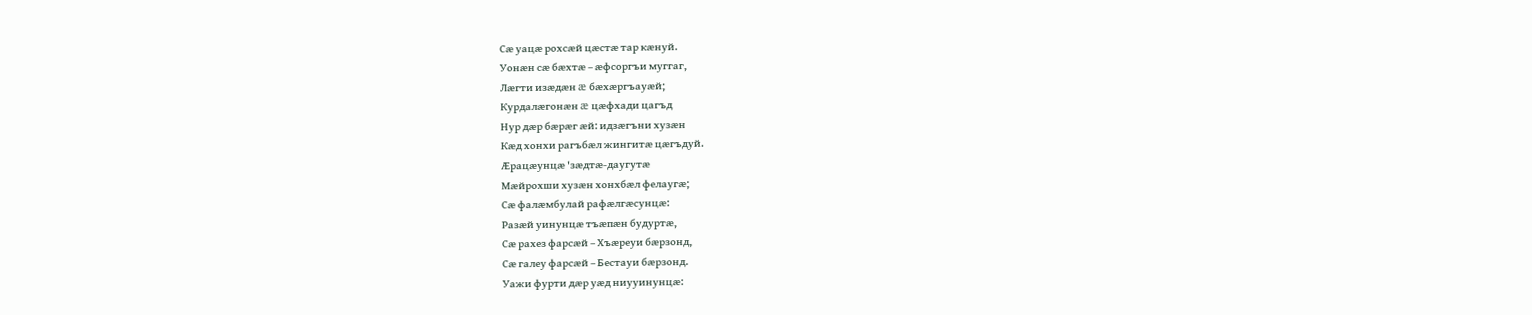Сæ уацæ рохсæй цæстæ тар кæнуй.
Уонæн сæ бæхтæ – æфсоргъи муггаг,
Лæгти изæдæн æ бæхæргъауæй;
Курдалæгонæн æ цæфхади цагъд
Нур дæр бæрæг æй: идзæгъни хузæн
Кæд хонхи рагъбæл жингитæ цæгъдуй.
Æрацæунцæ 'зæдтæ-даугутæ
Мæйрохши хузæн хонхбæл фелаугæ;
Сæ фалæмбулай рафæлгæсунцæ:
Разæй уинунцæ тъæпæн будуртæ,
Сæ рахез фарсæй – Хъæреуи бæрзонд,
Сæ галеу фарсæй – Бестауи бæрзонд.
Уажи фурти дæр уæд ниууинунцæ: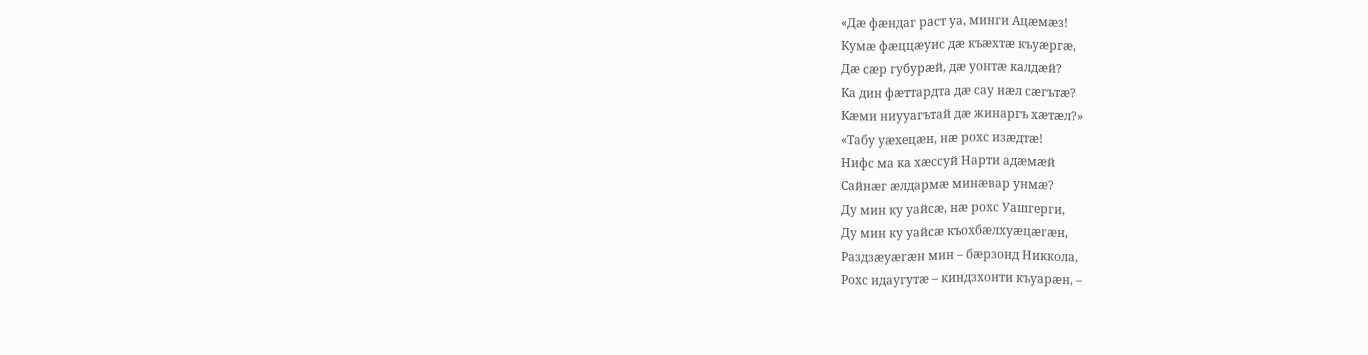«Дæ фæндаг раст уа, минги Ацæмæз!
Кумæ фæццæуис дæ къæхтæ къуæргæ,
Дæ сæр губурæй, дæ уонтæ калдæй?
Ка дин фæттардта дæ сау нæл сæгътæ?
Кæми ниууагътай дæ жинаргъ хæтæл?»
«Табу уæхецæн, нæ рохс изæдтæ!
Нифс ма ка хæссуй Нарти адæмæй
Сайнæг æлдармæ минæвар унмæ?
Ду мин ку уайсæ, нæ рохс Уашгерги,
Ду мин ку уайсæ къохбæлхуæцæгæн,
Раздзæуæгæн мин – бæрзонд Никкола,
Рохс идаугутæ – киндзхонти къуарæн, –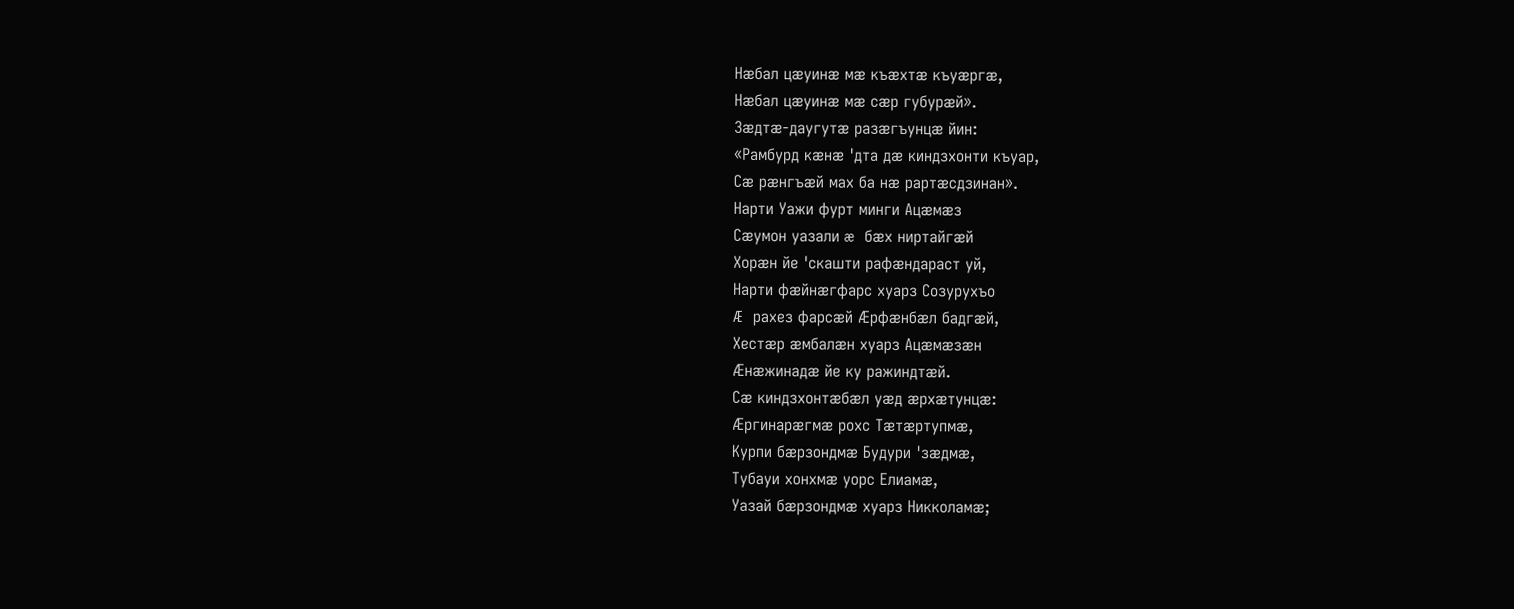Нæбал цæуинæ мæ къæхтæ къуæргæ,
Нæбал цæуинæ мæ сæр губурæй».
Зæдтæ-даугутæ разæгъунцæ йин:
«Рамбурд кæнæ 'дта дæ киндзхонти къуар,
Сæ рæнгъæй мах ба нæ рартæсдзинан».
Нарти Уажи фурт минги Ацæмæз
Сæумон уазали æ бæх ниртайгæй
Хорæн йе 'скашти рафæндараст уй,
Нарти фæйнæгфарс хуарз Созурухъо
Æ рахез фарсæй Æрфæнбæл бадгæй,
Хестæр æмбалæн хуарз Ацæмæзæн
Æнæжинадæ йе ку ражиндтæй.
Сæ киндзхонтæбæл уæд æрхæтунцæ:
Æргинарæгмæ рохс Тæтæртупмæ,
Курпи бæрзондмæ Будури 'зæдмæ,
Тубауи хонхмæ уорс Елиамæ,
Уазай бæрзондмæ хуарз Никколамæ;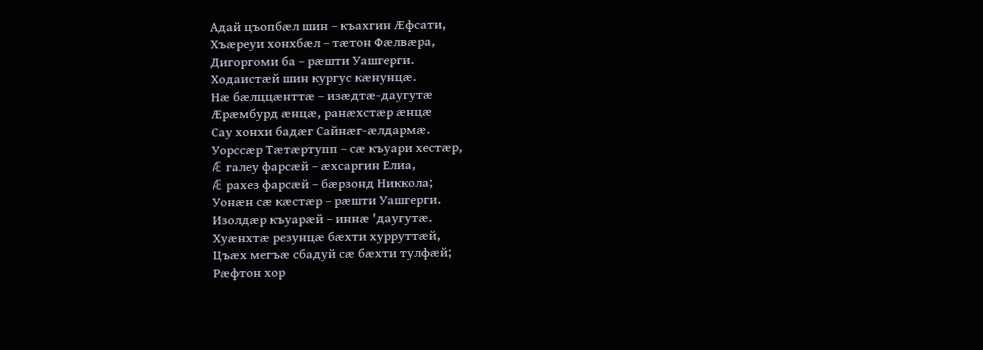Адай цъопбæл шин – къахгин Æфсати,
Хъæреуи хонхбæл – тæтон Фæлвæра,
Дигоргоми ба – рæшти Уашгерги.
Ходаистæй шин кургус кæнунцæ.
Нæ бæлццæнттæ – изæдтæ-даугутæ
Æрæмбурд æнцæ, ранæхстæр æнцæ
Сау хонхи бадæг Сайнæг-æлдармæ.
Уорссæр Тæтæртупп – сæ къуари хестæр,
Æ галеу фарсæй – æхсаргин Елиа,
Æ рахез фарсæй – бæрзонд Никкола;
Уонæн сæ кæстæр – рæшти Уашгерги.
Изолдæр къуарæй – иннæ 'даугутæ.
Хуæнхтæ резунцæ бæхти хурруттæй,
Цъæх мегъæ сбадуй сæ бæхти тулфæй;
Рæфтон хор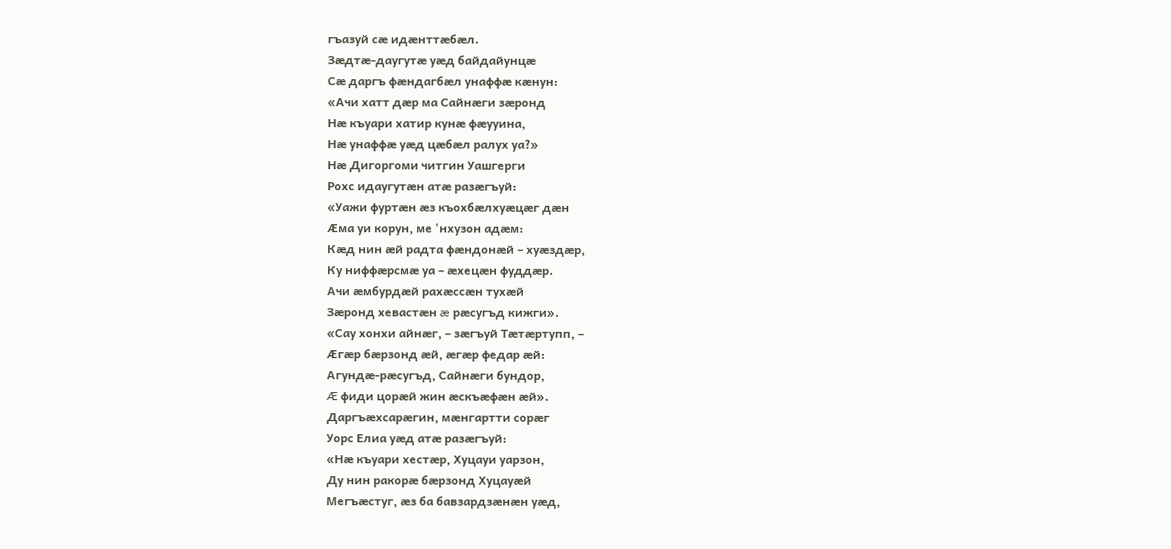гъазуй сæ идæнттæбæл.
Зæдтæ-даугутæ уæд байдайунцæ
Сæ даргъ фæндагбæл унаффæ кæнун:
«Ачи хатт дæр ма Сайнæги зæронд
Нæ къуари хатир кунæ фæууина,
Нæ унаффæ уæд цæбæл ралух уа?»
Нæ Дигоргоми читгин Уашгерги
Рохс идаугутæн атæ разæгъуй:
«Уажи фуртæн æз къохбæлхуæцæг дæн
Æма уи корун, ме 'нхузон адæм:
Кæд нин æй радта фæндонæй – хуæздæр,
Ку ниффæрсмæ уа – æхецæн фуддæр.
Ачи æмбурдæй рахæссæн тухæй
Зæронд хевастæн æ рæсугъд кижги».
«Сау хонхи айнæг, – зæгъуй Тæтæртупп, –
Æгæр бæрзонд æй, æгæр федар æй:
Агундæ-рæсугъд, Сайнæги бундор,
Æ фиди цорæй жин æскъæфæн æй».
Даргъæхсарæгин, мæнгартти сорæг
Уорс Елиа уæд атæ разæгъуй:
«Нæ къуари хестæр, Хуцауи уарзон,
Ду нин ракорæ бæрзонд Хуцауæй
Мегъæстуг, æз ба бавзардзæнæн уæд,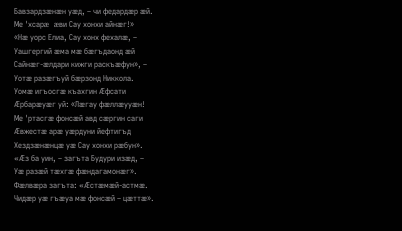Бавзардзæнæн уæд, – чи федардæр æй.
Ме 'хсарæ æви Сау хонхи айнæг!»
«Нæ уорс Елиа, Сау хонх фехалæ, –
Уашгергий æма мæ бæгъдаонд æй
Сайнæг-æлдари кижги раскъæфун», –
Уотæ разæгъуй бæрзонд Никкола.
Уомæ игъосгæ къахгин Æфсати
Æрбарæуæг уй: «Лæгау фæллæууæн!
Ме 'ртасгæ фонсæй авд сæргин саги
Æвжестæ арæ уæрдуни йефтигъд
Хездзæнæнцæ уæ Сау хонхи рæбун».
«Æз ба уин, – загъта Будури изæд, –
Уæ разæй тæхгæ фæндагамонæг».
Фæлвæра загъта: «Æстæмæй-астмæ.
Чидæр уæ гъæуа мæ фонсæй – цæттæ».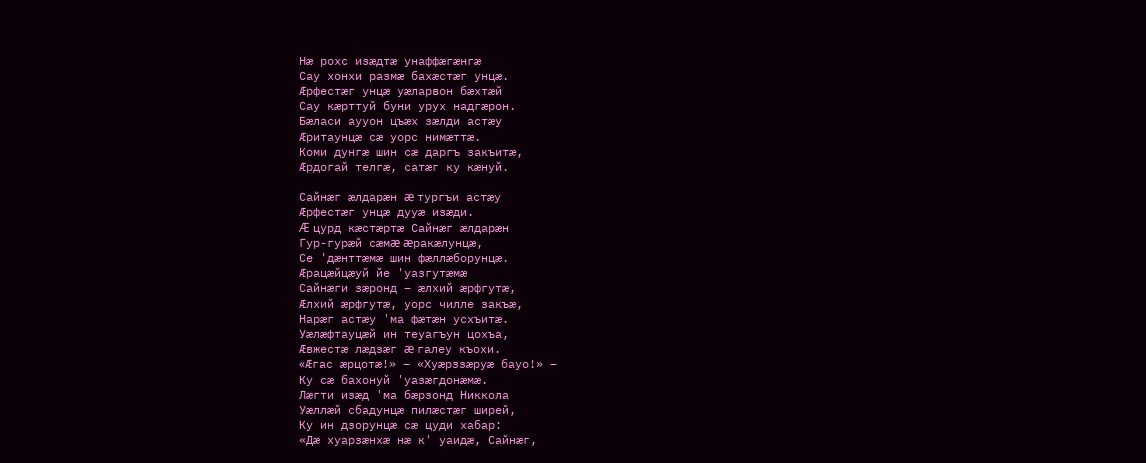Нæ рохс изæдтæ унаффæгæнгæ
Сау хонхи размæ бахæстæг унцæ.
Æрфестæг унцæ уæларвон бæхтæй
Сау кæрттуй буни урух надгæрон.
Бæласи аууон цъæх зæлди астæу
Æритаунцæ сæ уорс нимæттæ.
Коми дунгæ шин сæ даргъ закъитæ,
Æрдогай телгæ, сатæг ку кæнуй.

Сайнæг æлдарæн æ тургъи астæу
Æрфестæг унцæ дууæ изæди.
Æ цурд кæстæртæ Сайнæг æлдарæн
Гур-гурæй сæмæ æракæлунцæ,
Се 'дæнттæмæ шин фæллæборунцæ.
Æрацæйцæуй йе 'уазгутæмæ
Сайнæги зæронд – æлхий æрфгутæ,
Æлхий æрфгутæ, уорс чилле закъæ,
Нарæг астæу 'ма фæтæн усхъитæ.
Уæлæфтауцæй ин теуагъун цохъа,
Æвжестæ лæдзæг æ галеу къохи.
«Æгас æрцотæ!» – «Хуæрззæруæ бауо!» –
Ку сæ бахонуй 'уазæгдонæмæ.
Лæгти изæд 'ма бæрзонд Никкола
Уæллæй сбадунцæ пилæстæг ширей,
Ку ин дзорунцæ сæ цуди хабар:
«Дæ хуарзæнхæ нæ к' уаидæ, Сайнæг,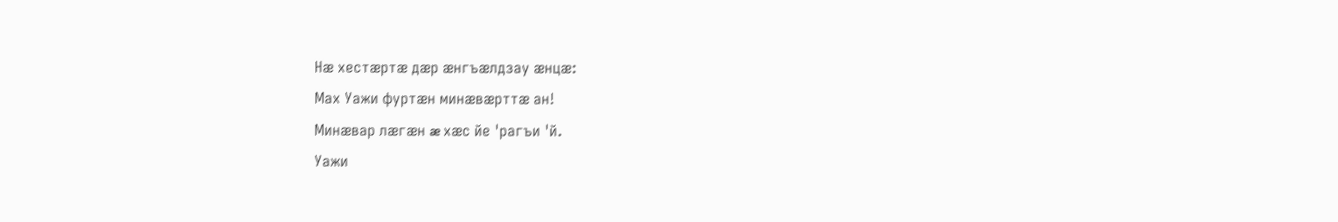Нæ хестæртæ дæр æнгъæлдзау æнцæ:
Мах Уажи фуртæн минæвæрттæ ан!
Минæвар лæгæн æ хæс йе 'рагъи 'й.
Уажи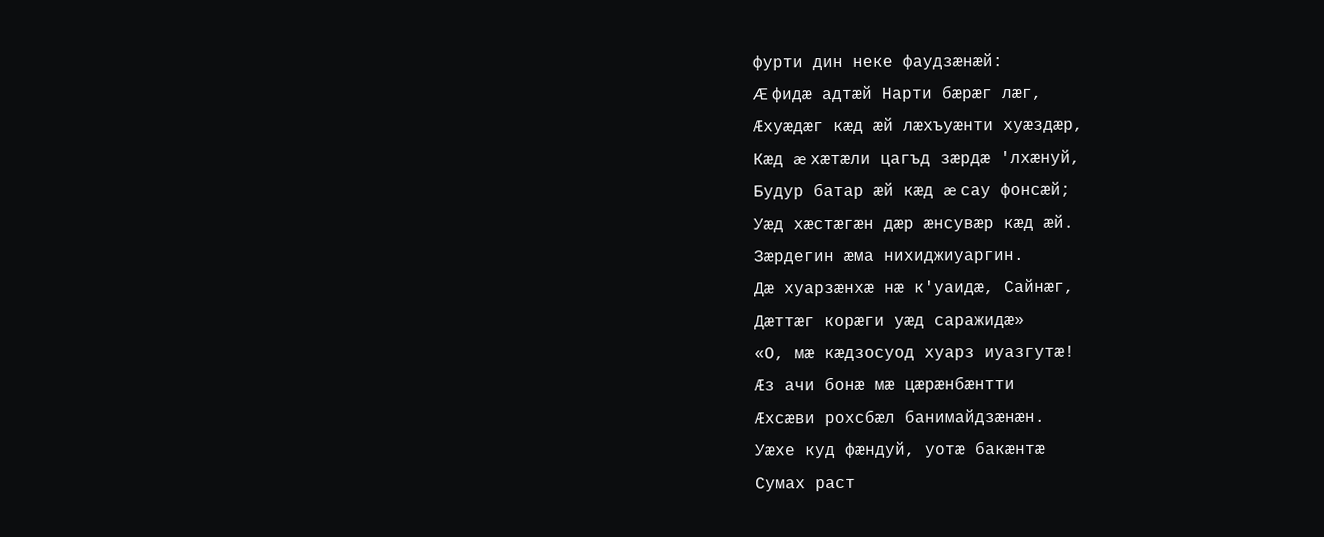фурти дин неке фаудзæнæй:
Æ фидæ адтæй Нарти бæрæг лæг,
Æхуæдæг кæд æй лæхъуæнти хуæздæр,
Кæд æ хæтæли цагъд зæрдæ 'лхæнуй,
Будур батар æй кæд æ сау фонсæй;
Уæд хæстæгæн дæр æнсувæр кæд æй.
Зæрдегин æма нихиджиуаргин.
Дæ хуарзæнхæ нæ к'уаидæ, Сайнæг,
Дæттæг корæги уæд саражидæ»
«О, мæ кæдзосуод хуарз иуазгутæ!
Æз ачи бонæ мæ цæрæнбæнтти
Æхсæви рохсбæл банимайдзæнæн.
Уæхе куд фæндуй, уотæ бакæнтæ
Сумах раст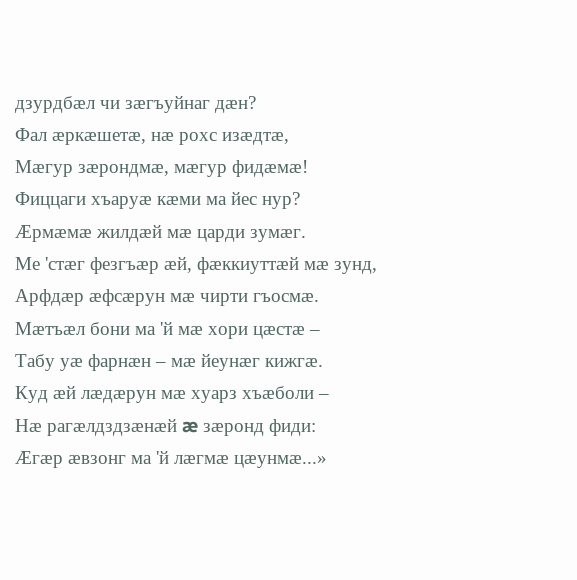дзурдбæл чи зæгъуйнаг дæн?
Фал æркæшетæ, нæ рохс изæдтæ,
Мæгур зæрондмæ, мæгур фидæмæ!
Фиццаги хъаруæ кæми ма йес нур?
Æрмæмæ жилдæй мæ царди зумæг.
Ме 'стæг фезгъæр æй, фæккиуттæй мæ зунд,
Арфдæр æфсæрун мæ чирти гъосмæ.
Мæтъæл бони ма 'й мæ хори цæстæ –
Табу уæ фарнæн – мæ йеунæг кижгæ.
Куд æй лæдæрун мæ хуарз хъæболи –
Нæ рагæлдздзæнæй æ зæронд фиди:
Æгæр æвзонг ма 'й лæгмæ цæунмæ...»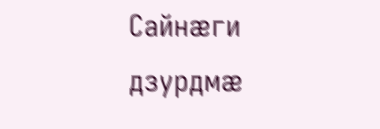Сайнæги дзурдмæ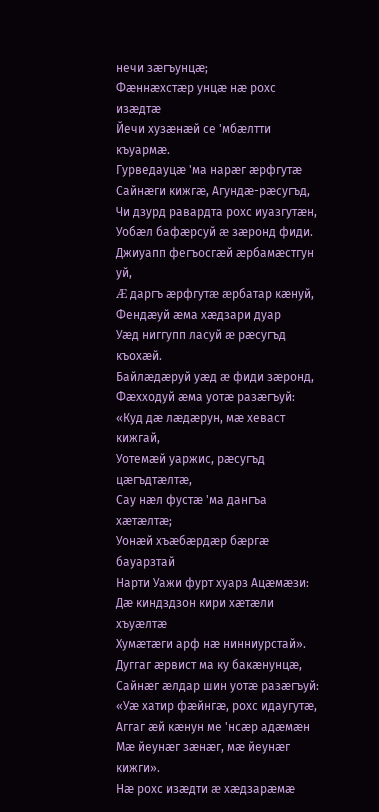нечи зæгъунцæ;
Фæннæхстæр унцæ нæ рохс изæдтæ
Йечи хузæнæй се 'мбæлтти къуармæ.
Гурведауцæ 'ма нарæг æрфгутæ
Сайнæги кижгæ, Агундæ-рæсугъд,
Чи дзурд равардта рохс иуазгутæн,
Уобæл бафæрсуй æ зæронд фиди.
Джиуапп фегъосгæй æрбамæстгун уй,
Æ даргъ æрфгутæ æрбатар кæнуй,
Фендæуй æма хæдзари дуар
Уæд ниггупп ласуй æ рæсугъд къохæй.
Байлæдæруй уæд æ фиди зæронд,
Фæхходуй æма уотæ разæгъуй:
«Куд дæ лæдæрун, мæ хеваст кижгай,
Уотемæй уаржис, рæсугъд цæгъдтæлтæ,
Сау нæл фустæ 'ма дангъа хæтæлтæ;
Уонæй хъæбæрдæр бæргæ бауарзтай
Нарти Уажи фурт хуарз Ацæмæзи:
Дæ киндздзон кири хæтæли хъуæлтæ
Хумæтæги арф нæ нинниурстай».
Дуггаг æрвист ма ку бакæнунцæ,
Сайнæг æлдар шин уотæ разæгъуй:
«Уæ хатир фæйнгæ, рохс идаугутæ,
Аггаг æй кæнун ме 'нсæр адæмæн
Мæ йеунæг зæнæг, мæ йеунæг кижги».
Нæ рохс изæдти æ хæдзарæмæ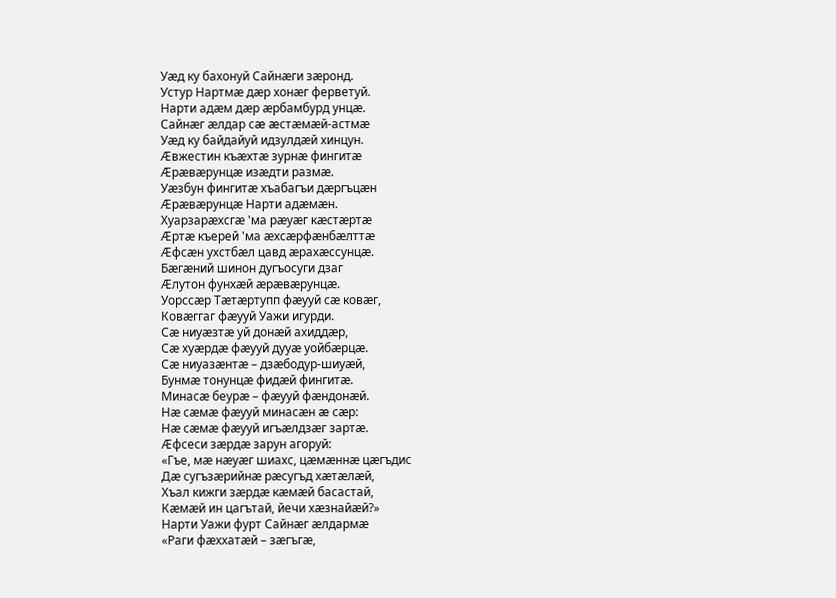Уæд ку бахонуй Сайнæги зæронд.
Устур Нартмæ дæр хонæг ферветуй.
Нарти адæм дæр æрбамбурд унцæ.
Сайнæг æлдар сæ æстæмæй-астмæ
Уæд ку байдайуй идзулдæй хинцун.
Æвжестин къæхтæ зурнæ фингитæ
Æрæвæрунцæ изæдти размæ.
Уæзбун фингитæ хъабагъи дæргъцæн
Æрæвæрунцæ Нарти адæмæн.
Хуарзарæхсгæ 'ма рæуæг кæстæртæ
Æртæ къерей 'ма æхсæрфæнбæлттæ
Æфсæн ухстбæл цавд æрахæссунцæ.
Бæгæний шинон дугъосуги дзаг
Æлутон фунхæй æрæвæрунцæ.
Уорссæр Тæтæртупп фæууй сæ ковæг,
Ковæггаг фæууй Уажи игурди.
Сæ ниуæзтæ уй донæй ахиддæр,
Сæ хуæрдæ фæууй дууæ уойбæрцæ.
Сæ ниуазæнтæ – дзæбодур-шиуæй,
Бунмæ тонунцæ фидæй фингитæ.
Минасæ беурæ – фæууй фæндонæй.
Нæ сæмæ фæууй минасæн æ сæр:
Нæ сæмæ фæууй игъæлдзæг зартæ.
Æфсеси зæрдæ зарун агоруй:
«Гъе, мæ нæуæг шиахс, цæмæннæ цæгъдис
Дæ сугъзæрийнæ рæсугъд хæтæлæй,
Хъал кижги зæрдæ кæмæй басастай,
Кæмæй ин цагътай, йечи хæзнайæй?»
Нарти Уажи фурт Сайнæг æлдармæ
«Раги фæххатæй – зæгъгæ,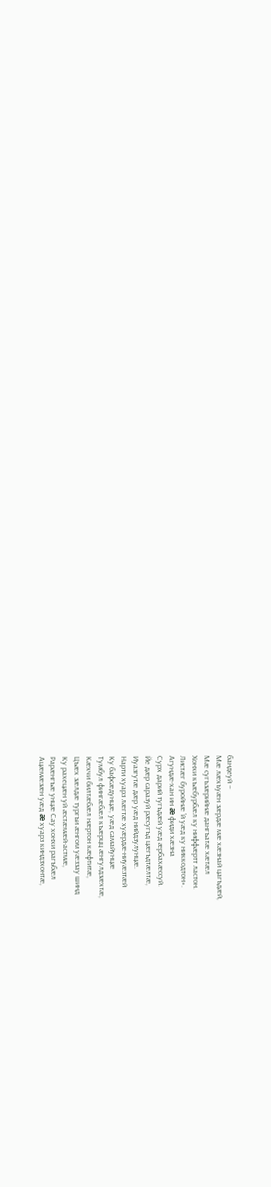бандеуй –
Мæ лæхъуæн зæрдæ мæ хæзнай цагъдæй,
Мæ сугъзæрийнæ дангъатæ хæтæл
Хонхи къæбурбæл ку ниффæртт ластон.
Листæг буройнæ 'й уæд ку никкодтон».
Агундæ-хан ин æ фиди хæзна
Сурх дарий тугъдæй уæд æрбахæссуй.
Йе дæр саразуй рæсугъд цæгъдтæлтæ,
Иуазгутæ дæр уæд нийдзулунцæ.
Нарти хуарз лæгтæ хуæрдæ-ниуæзтæй
Ку бафсæдунцæ, уæд самайунцæ
Тумбул фингæбæл къæрцц æнгулдзæхтæ,
Кæхчи билтæбæл нæртон кæфтитæ,
Цъæх зæлдæ тургъи æнгом уæззау шинд
Ку рахецæн уй æстæмæй-астмæ,
Рарæнгъæ унцæ Сау хонхи рагъбæл
Ацæмæзæн уæд æ хуарз киндзхонтæ,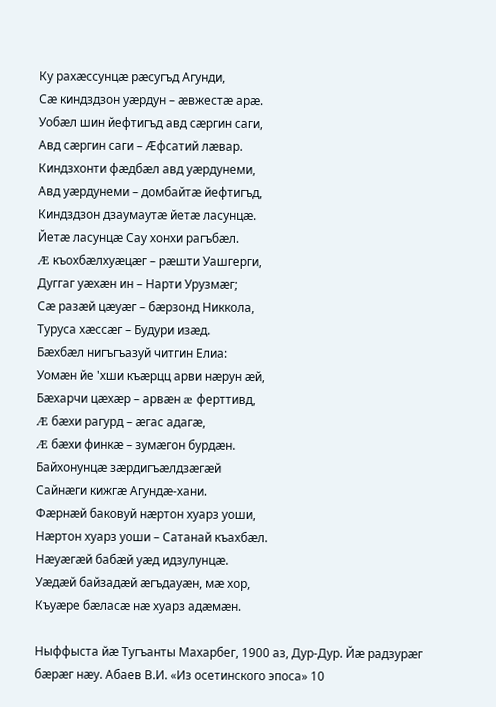Ку рахæссунцæ рæсугъд Агунди,
Сæ киндздзон уæрдун – æвжестæ арæ.
Уобæл шин йефтигъд авд сæргин саги,
Авд сæргин саги – Æфсатий лæвар.
Киндзхонти фæдбæл авд уæрдунеми,
Авд уæрдунеми – домбайтæ йефтигъд,
Киндздзон дзаумаутæ йетæ ласунцæ.
Йетæ ласунцæ Сау хонхи рагъбæл.
Æ къохбæлхуæцæг – рæшти Уашгерги,
Дуггаг уæхæн ин – Нарти Урузмæг;
Сæ разæй цæуæг – бæрзонд Никкола,
Туруса хæссæг – Будури изæд.
Бæхбæл нигъгъазуй читгин Елиа:
Уомæн йе 'хши къæрцц арви нæрун æй,
Бæхарчи цæхæр – арвæн æ ферттивд,
Æ бæхи рагурд – æгас адагæ,
Æ бæхи финкæ – зумæгон бурдæн.
Байхонунцæ зæрдигъæлдзæгæй
Сайнæги кижгæ Агундæ-хани.
Фæрнæй баковуй нæртон хуарз уоши,
Нæртон хуарз уоши – Сатанай къахбæл.
Нæуæгæй бабæй уæд идзулунцæ.
Уæдæй байзадæй æгъдауæн, мæ хор,
Къуæре бæласæ нæ хуарз адæмæн.

Ныффыста йæ Тугъанты Махарбег, 1900 аз, Дур-Дур. Йæ радзурæг бæрæг нæу. Абаев В.И. «Из осетинского эпоса» 10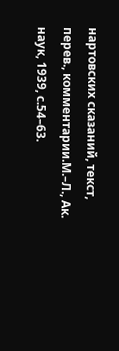нартовских сказаний, текст, перев., комментарии.М.–Л., Ак. наук, 1939, с.54–63.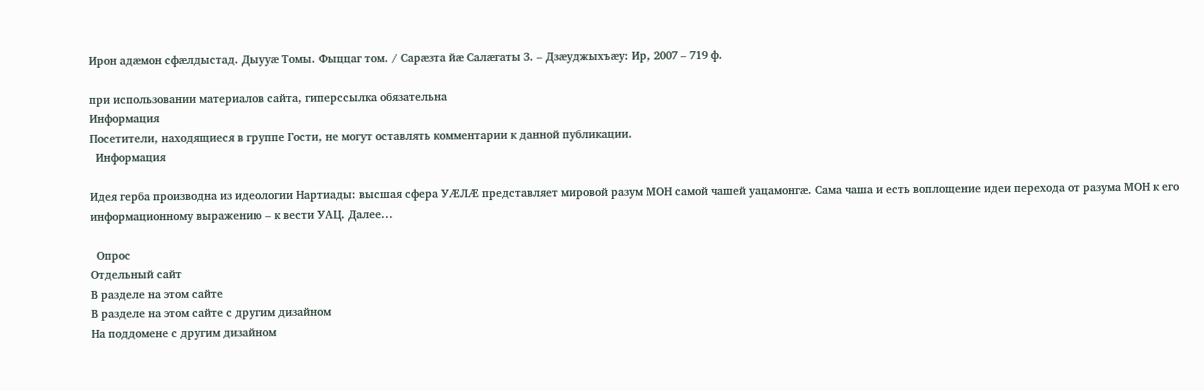Ирон адæмон сфæлдыстад. Дыууæ Томы. Фыццаг том. / Сарæзта йæ Салæгаты З. – Дзæуджыхъæу: Ир, 2007 – 719 ф.

при использовании материалов сайта, гиперссылка обязательна
Информация
Посетители, находящиеся в группе Гости, не могут оставлять комментарии к данной публикации.
  Информация

Идея герба производна из идеологии Нартиады: высшая сфера УÆЛÆ представляет мировой разум МОН самой чашей уацамонгæ. Сама чаша и есть воплощение идеи перехода от разума МОН к его информационному выражению – к вести УАЦ. Далее...

  Опрос
Отдельный сайт
В разделе на этом сайте
В разделе на этом сайте с другим дизайном
На поддомене с другим дизайном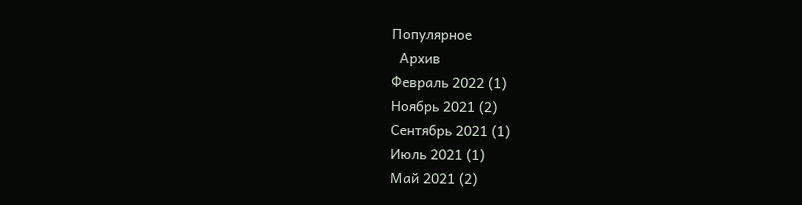Популярное
  Архив
Февраль 2022 (1)
Ноябрь 2021 (2)
Сентябрь 2021 (1)
Июль 2021 (1)
Май 2021 (2)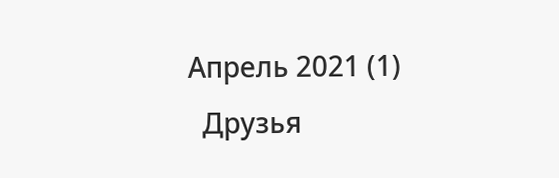Апрель 2021 (1)
  Друзья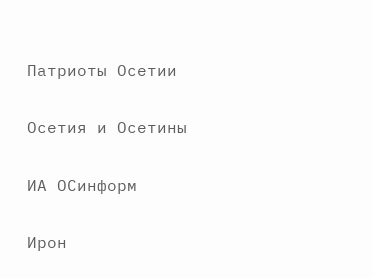Патриоты Осетии

Осетия и Осетины

ИА ОСинформ

Ирон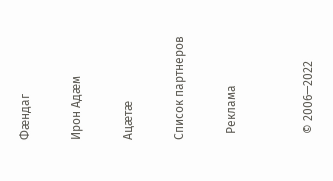Фæндаг

Ирон Адæм

Ацæтæ

Список партнеров

  Реклама


  © 2006—2022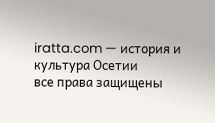iratta.com — история и культура Осетии
все права защищены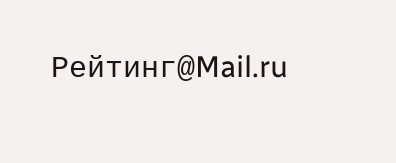Рейтинг@Mail.ru